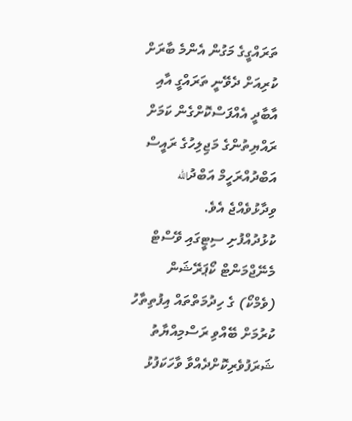ތަރައްގީގެ މަގުން އެންމެ ބާރަށް ކުރިއަށް ދެވޭނީ ތަރައްގީ އާއި އާބާދީ އެއްފަސްކޮށްގެން ކަމަށް ރައްޔިތުންގެ މަޖިލިހުގެ ރައީސް އަބްދުއްރަހީމް އަބްދުالله ވިދާޅުވެއްޖެ އެވެ.
ކުޅުދުއްފުށި ސިޓީގައި ވޭސްޓް މެނޭޖްމަންޓް ކޯޕަރޭޝަން (ވެމްކޯ) ގެ ހިދުމަތްތައް އިފުތިތާހު ކުރުމަށް ބޭއްވި ރަސްމިއްޔާތު ޝަރަފުވެރިކޮށްދެއްވާ ވާހަކަފުޅު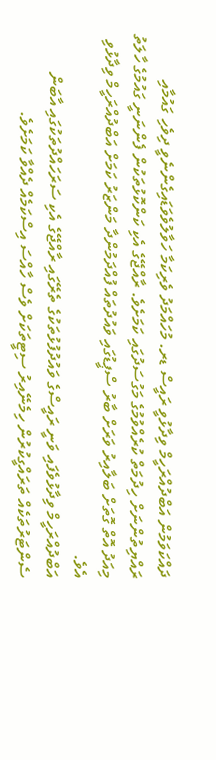ދައްކަވަމުން އަބްދުއްރަހީމް ވިދާޅުވީ ރައީސް ޑރ. މުހައްމަދު ވެރިކަމާ ހަވާލުވެވަޑައިގެންނެވީ ދިވެހި ގައުމާއި ރައްޔިތުންނަށް ހިދުމަތް ކުރެއްވުމުގެ މަގުސަދުގައި ކަމަށެވެ. ރާއްޖޭގެ އެކި ކަންކޮޅުތަކުން ފެންނަނީ ގައުމުގެ ހާލަތު މިއަދު އޮތް ގޮތަށް ބަލާއިރު ވަރަށް ބާރު ސްޕީޑުގައި ވައުދުތައް ފުއްދަމުންދާ މަންޒަރު ކަމަށް އަބްދުއްރަހީމް ވިދާޅުވި އެވެ.
އަބްދުއްރަހީމް ވިދާޅުވެފައި ވަނީ ރައީސްގެ ވައުދުފުޅުތަކުގެ ތެރޭގައި ރާއްޖޭގެ އެކި ސަރަހައްދުތަކުގައި އާބަން ސެންޓަރުތަކެއް ތަރައްގީކުރުން ހިމެނޭއިރު ސިޓީތަކަށް ވެސް ހާއްސަ އިސްކަމެއް ދެއްވާ ކަމަށެވެ.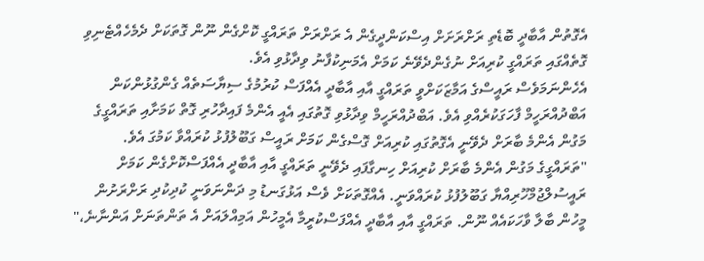އެގޮތުން އާބާދީ ބޮޑެތި ރަށްރަށަށް އިސްކަންދީގެން އެ ރަށްރަށް ތަރައްގީ ކޮށްގެން ނޫން ގޮތަކަށް ދެމެހެއްޓެނިވި ގޮތެއްގައި ތަރައްގީ ކުރިއަށް ނުގެންދެވޭނެ ކަމަށް އެމަނިކުފާނު ވިދާޅުވި އެވެ.
އެހެންނަމަވެސް ރައީސްގެ އަމާޒަކަށްވީ ތަރައްގީ އާއި އާބާދީ އެއްފަސް ކުރުމުގެ ސިޔާސަތެއް ގެންގުޅުންކަން އަބްދުއްރަހީމް ފާހަގަކުރެއްވި އެވެ. އަބްދުއްރަހީމް ވިދާޅުވި ގޮތުގައި އެއީ އެންމެ ފައިދާހުރި ގޮތް ކަމަށާއި ތަރައްގީގެ މަގުން އެންމެ ބާރަށް ދެވޭނީ އެގޮތުގައި ކުރިއަށް ގޮސްގެން ކަމަށް ރައީސް ގަބޫލުފުޅު ކުރައްވާ ކަމުގަ އެވެ.
"ތަރައްގީގެ މަގުން އެންމެ ބާރަށް ކުރިއަށް ހިނގާފައި ދެވޭނީ ތަރައްގީ އާއި އާބާދީ އެއްފަސްކޮށްގެން ކަމަށް ރައީސުލްޖުމްހޫރިއްޔާ ގަބޫލުފުޅު ކުރައްވަނީ. އެއްގޮތަކަށް ވެސް އަޅުގަނޑު މި ދަންނަވަނީ ކުދިކުދި ރަށްރަށުން މީހުން ބާލާ ވާހަކައެއް ނޫން. ތަރައްގީ އާއި އާބާދީ އެއްފަސްކުރީމާ އެމީހުން އަމިއްލައަށް އެ ތަންތަނަށް އަންނާނެ،"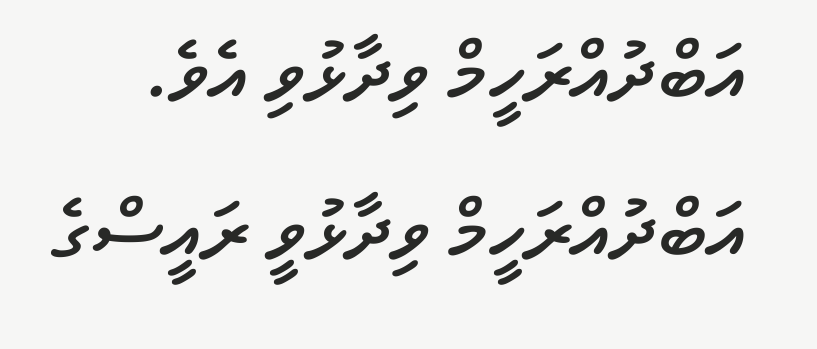އަބްދުއްރަހީމް ވިދާޅުވި އެވެ.
އަބްދުއްރަހީމް ވިދާޅުވީ ރައީސްގެ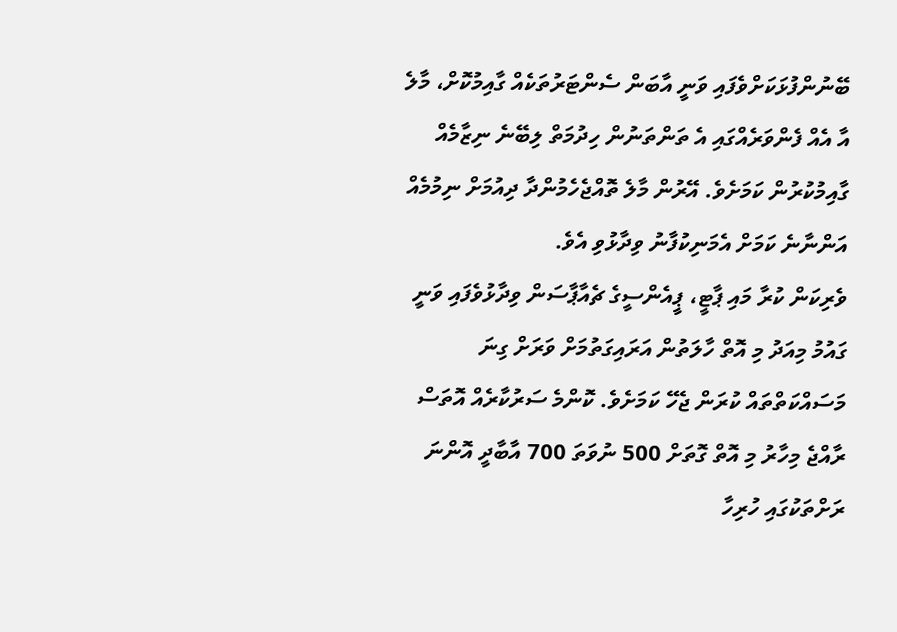ބޭނުންފުޅަކަށްވެފައި ވަނީ އާބަން ސެންޓަރުތަކެއް ގާއިމުކޮށް، މާލެ އާ އެއް ފެންވަރެއްގައި އެ ތަންތަނުން ހިދުމަތް ލިބޭނެ ނިޒާމެއް ގާއިމުކުރުން ކަމަށެވެ. އޭރުން މާލެ ތޮއްޖެހެމުންދާ ދިއުމަށް ނިމުމެއް އަންނާނެ ކަމަށް އެމަނިކުފާނު ވިދާޅުވި އެވެ.
ވެރިކަން ކުރާ މައި ޕާޓީ، ޕީއެންސީގެ ޗެއާޕާސަން ވިދާޅުވެފައި ވަނީ ގައުމު މިއަދު މި އޮތް ހާލަތުން އަރައިގަތުމަށް ވަރަށް ގިނަ މަސައްކަތްތައް ކުރަން ޖެހޭ ކަމަށެވެ. ކޮންމެ ސަރުކާރެއް އޮތަސް ރާއްޖެ މިހާރު މި އޮތް ގޮތަށް 500 ނުވަތަ 700 އާބާދީ އޮންނަ ރަށްތަކުގައި ހުރިހާ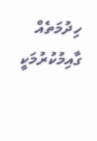ހިދުމަތެއް ގާއިމުކުރުމަކީ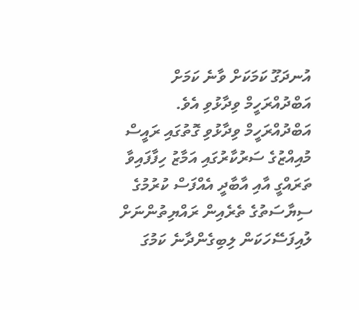އުނދަގޫ ކަމަކަށް ވާނެ ކަމަށް އަބްދުއްރަހީމް ވިދާޅުވި އެވެ.
އަބްދުއްރަހީމް ވިދާޅުވި ގޮތުގައި ރައީސް މުއިއްޒުގެ ސަރުކާރުގައި އަމާޒު ހިފާފައިވާ ތަރައްގީ އާއި އާބާދީ އެއްފަސް ކުރުމުގެ ސިޔާސަތުގެ ތެރެއިން ރައްޔިތުންނަށް ލުއިފަސޭހަކަން ލިބިގެންދާނެ ކަމުގަ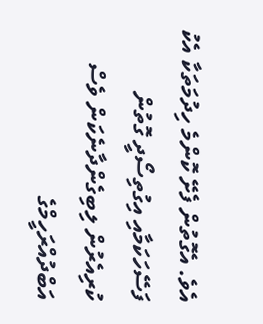އެވެ. އެގޮތުން ފެށޭ ކޮންމެ ހިދުމަތަކާ އެކު ފަސޭހަކަމާއި އިގުތިސޯދީ ގޮތުން ކުރިއެރުން ލިބިގެންދާނެކަން ވެސް އަބްދުއްރަހީމްގެ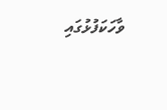ވާހަކަފުޅުގައި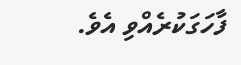ފާހަގަކުރެއްވި އެވެ.